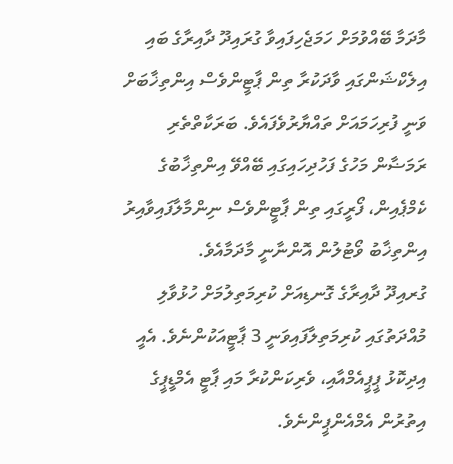މާދަމާ ބޭއްވުމަށް ހަމަޖެހިފައިވާ ގުރައިދޫ ދާއިރާގެ ބައި އިލެކްޝަންގައި ވާދަކުރާ ތިން ޕާޓީންވެސް އިންތިޚާބަށް ވަނީ ފުރިހަމައަށް ތައްޔާރުވެފައެވެ. ބަރަކާތްތެރި ރަމަޟާން މަހުގެ ފަހުދިހައިގައި ބޭއްވޭ އިންތިޚާބުގެ ކެމްޕެއިން، ފޯރީގައި ތިން ޕާޓީންވެސް ނިންމާލާފައިވާއިރު އިންތިޚާބު ވޯޓުލުން އޮންނާނީ މާދަމާއެވެ.
ގުރއިދޫ ދާއިރާގެ ގޮނޑިއަށް ކުރިމަތިލުމަށް ހުޅުވާލި މުއްދަތުގައި ކުރިމަތިލާފައިވަނީ 3 ޕާޓީއަކުންނެވެ. އެއީ އިދިކޮޅު ޕީޕީއެމްއާއި، ވެރިކަންކުރާ މައި ޕާޓީ އެމްޑީޕީގެ އިތުރުން އެމްއެންޕީންނެވެ.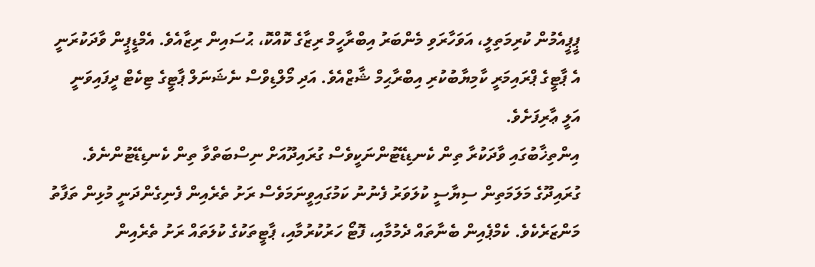ޕީޕީއެމުން ކުރިމަތިލީ، އަވަހާރަވި މެންބަރު އިބްރާހީމް ރިޒާގެ ކޮއްކޮ، ޙުސައިން ރިޒާއެވެ. އެމްޑީޕީން ވާދަކުރަނީ އެ ޕާޓީގެ ޕްރައިމަރީ ކާމިޔާބުކުރި އިބްރާޙިމް ޝާޒްއެވެ. އަދި މޯލްޑިވްސް ނެޝަނަލް ޕާޓީގެ ޓިކެޓް ދީފައިވަނީ އަލީ ޢާރިފަށެވެ.
އިންތިޚާބުގައި ވާދަކުރާ ތިން ކެނޑިޑޭޓުންނަކީވެސް ގުރައިދޫއަށް ނިސްބަތްވާ ތިން ކެނޑިޑޭޓުންނެވެ. ގުރައިދޫގެ މަލަމަތިން ސިޔާސީ ކުލަވަރު ފެނުނު ކަމުގައިވީނަމަވެސް ރަށު ތެރެއިން ފެނިގެންދަނީ މުޅިން ތަފާތު މަންޒަރެކެވެ. ކެމްޕެއިން ބެނާތައް ދެމުމާއި، ފޮޓޯ ހަރުކުރުމާއި، ޕާޓީތަކުގެ ކުލަތައް ރަށު ތެރެއިން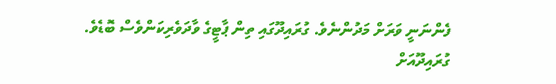ފެންނަނީ ވަރަށް މަދުންނެވެ. ގުރައިދޫގައި ތިން ޕާޓީގެ ވާދަވެރިކަންވެސް ބޮޑެވެ. ގުރައިދޫއަށް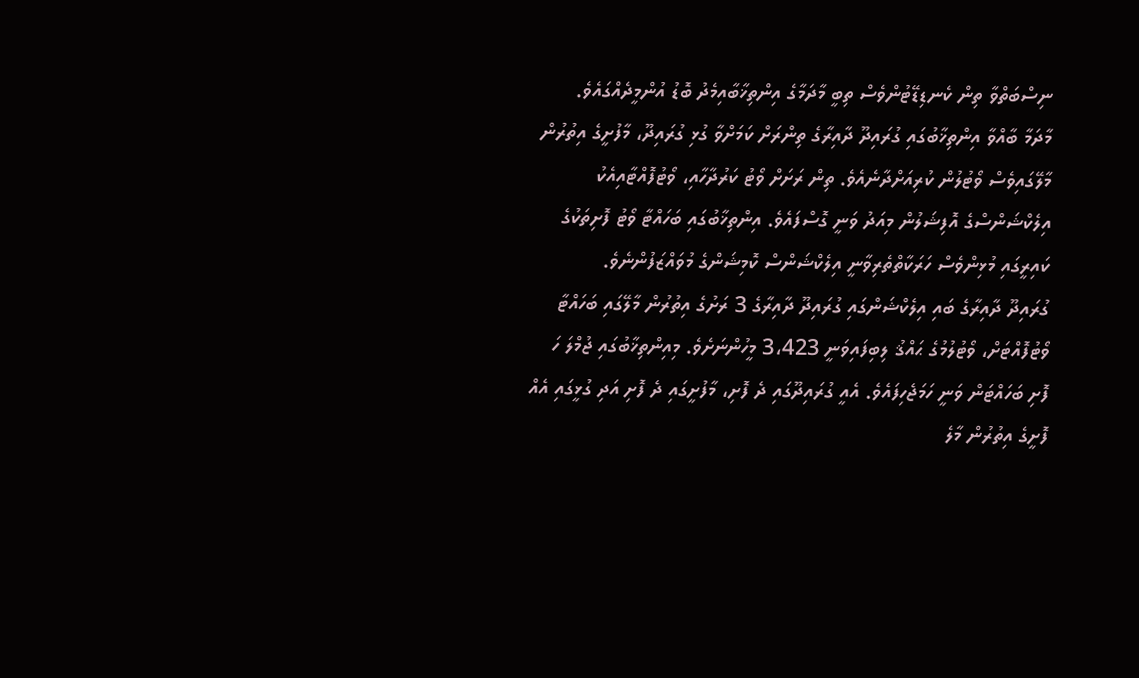ނިސްބަތްވާ ތިން ކެނޑިޑޭޓުންވެސް ތިބީ މާދަމާގެ އިންތިޚާބާއިމެދު ބޮޑު އުންމީދެއްގައެވެ.
މާދަމާ ބާއްވާ އިންތިޚާބުގައި ގުރައިދޫ ދާއިރާގެ ތިންރަށް ކަމަށްވާ ގުޅި ގުރައިދޫ، މާފުށީގެ އިތުރުން މާލޭގައިވެސް ވޯޓުލުން ކުރިއަށްދާނެއެވެ. ތިން ރަށަށް ވޯޓު ކަރުދާހާއި، ވޯޓުފޮއްޓާއިއެކު އިލެކްޝަންސްގެ އޮފިޝަލުން މިއަދު ވަނީ ގޮސްފައެވެ. އިންތިޚާބުގައި ބަހައްޓާ ވޯޓު ފޮށިތަކުގެ ކައިރީގައި މުޅިންވެސް ހަރަކާތްތެރިވާނީ އިލެކްޝަންސް ކޮމިޝަންގެ މުވައްޒަފުންނެވެ.
ގުރައިދޫ ދާއިރާގެ ބައި އިލެކްޝަންގައި ގުރައިދޫ ދާއިރާގެ 3 ރަށުގެ އިތުރުން މާލޭގައި ބަހައްޓާ ވޯޓުފޮއްޓަށް، ވޯޓުލުމުގެ ޙައްޤު ލިބިފައިވަނީ 3،423 މީހުންނަށެވެ. މިއިންތިޚާބުގައި ޖުމްލަ ހަ ފޮށި ބަހައްޓަން ވަނީ ހަމަޖެހިފައެވެ. އެއީ ގުރައިދޫގައި ދެ ފޮށި، މާފުށީގައި ދެ ފޮށި އަދި ގުޅީގައި އެއް ފޮށީގެ އިތުރުން މާލެ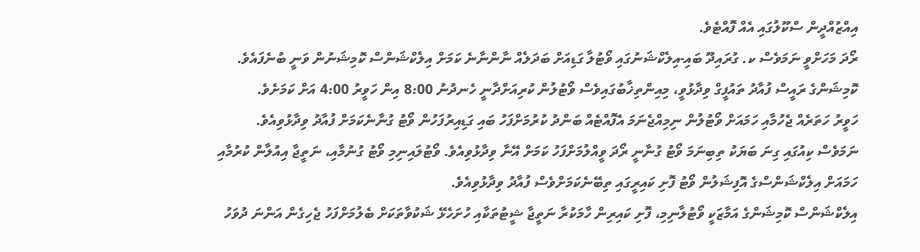އިއްޒުއްދީން ސްކޫލުގައި އެއް ފޮއްޓެވެ.
ރޯދަ މަހަށްވީ ނަމަވެސް ކ. ގުރައިދޫ ބައި-އިލެކްޝަނުގައި ވޯޓުލާ ގަޑިއަށް ބަދަލެއް ނާންނާނެ ކަމަށް އިލެކްޝަންސް ކޮމިޝަނުން ވަނީ ބުނެފައެވެ. ކޮމިޝަންގެ ރައީސް ފުއާދު ތައުފީގް ވިދާޅުވީ، މިއިންތިޚާބުގައިވެސް ވޯޓުލުން ކުރިއަށްދާނީ ހެނދުނު 8:00 އިން ހަވީރު 4:00 އަށް ކަމަށެވެ.
ހަވީރު ހަތަރެއް ޖެހުމާއި ހަމައަށް ވޯޓުލުން ނިމިއްޖެނަމަ އެފޮއްޓެއް ބަންދު ކުރުމަށްފަހު ބައި ގަޑިއިރުފަހުން ވޯޓު ގުނާނެކަމަށް ފުއާދު ވިދާޅުވިއެވެ. ނަމަވެސް ކިއުގައި ގިނަ ބަޔަކު ތިބިނަމަ ވޯޓު ގުނާނީ ރޯދަ ވީއްލުމަށްފަހު ކަމަށް އޭނާ ވިދާޅުވިއެވެ. ވޯޓުލައިނިމި ވޯޓު ގުނުމާއި، ނަތީޖާ އިއުލާން ކުރުމާއި ހަމައަށް އިލެކްޝަންސްގެ އޮފިޝަލުން ވޯޓު ފޮށި ކައިރީގައި ތިބޭނެކަމަށްވެސް ފުއާދު ވިދާޅުވިއެވެ.
އިލެކްޝަންސް ކޮމިޝަންގެ އަމާޒަކީ ވޯޓުލާނިމި، ފޮށި ކައިރިން ހާމަކުރާ ނަތީޖާ ޝީޓުތަކާއި ހުށަހެޅޭ ޝަކުވާތަކަށް ބެލުމަށްފަހު ޖެހިގެން އަންނަ ދުވަހު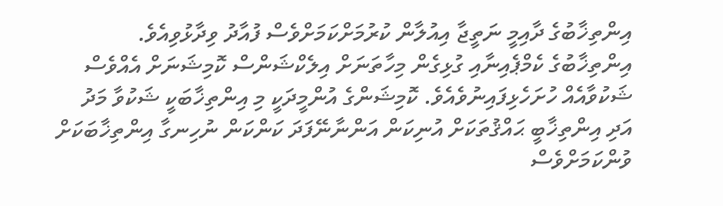އިންތިޚާބުގެ ދާއިމީ ނަތީޖާ އިއުލާން ކުރުމަށްކަމަށްވެސް ފުއާދު ވިދާޅުވިއެވެ.
އިންތިޚާބުގެ ކެމްޕެއިނާއި ގުޅިގެން މިހާތަނަށް އިލެކްޝަންސް ކޮމިޝަނަށް އެއްވެސް ޝަކުވާއެއް ހުށަހެޅިފައިނުވެއެވެ. ކޮމިޝަންގެ އުންމީދަކީ މި އިންތިޚާބަކީ ޝަކުވާ މަދު އަދި އިންތިޚާބީ ޙައްޤުތަކަށް އުނިކަން އަންނާނޭފަދަ ކަންކަން ނުހިނގާ އިންތިޚާބަކަށް ވުންކަމަށްވެސް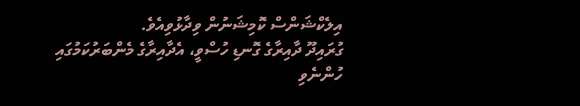އިލެކްޝަންސް ކޮމިޝަނުން ވިދާޅުވިއެވެ.
ގުރައިދޫ ދާއިރާގެ ގޮނޑި ހުސްވީ، އެދާއިރާގެ މެންބަރުކަމުގައި ހުންނެވި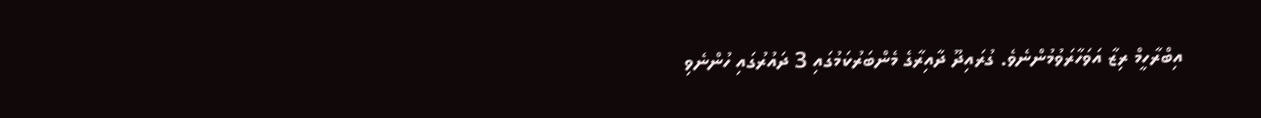އިބްރާހީމް ރިޒާ އަވަހާރަވުމުންނެވެ. ގުރައިދޫ ދާއިރާގެ މެންބަރުކަމުގައި 3 ދައުރުގައި ހުންނެވި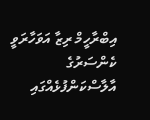އިބްރާހީމް ރިޒާ އަވަހާރަވީ ކެންސަރުގެ އާލާސްކަންފުޅެއްގައި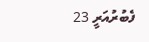ފެބުރުއަރީ 23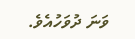ވަނަ ދުވަހުއެވެ.